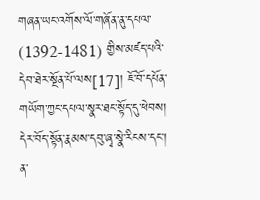གཞན་ཡང་འགོས་ལོ་གཞོན་ནུ་དཔལ་ (1392-1481) གྱིས་མཛད་པའི་དེབ་ཐེར་སྔོན་པོ་ལས[17]། ཇོ་བོ་དཔོན་གཡོག་ཀྱང་དཔལ་སྣར་ཐང་སྟོད་དུ་ཕེབས། དེར་བོད་སྟོན་རྣམས་དབུ་ཞྭ་སྣེ་རིངས་དང་། ན་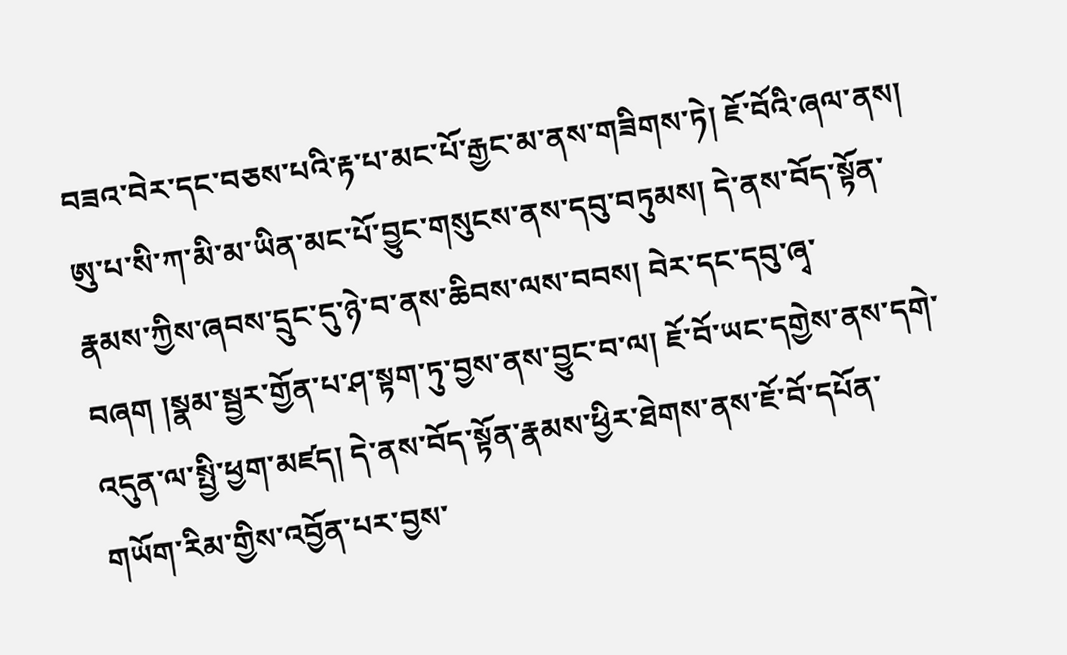བཟའ་བེར་དང་བཅས་པའི་རྟ་པ་མང་པོ་རྒྱང་མ་ནས་གཟིགས་ཏེ། ཇོ་བོའི་ཞལ་ནས། ཨུ་པ་སི་ཀ་མི་མ་ཡིན་མང་པོ་བྱུང་གསུངས་ནས་དབུ་བཏུམས། དེ་ནས་བོད་སྟོན་རྣམས་ཀྱིས་ཞབས་དྲུང་དུ་ཉེ་བ་ནས་ཆིབས་ལས་བབས། བེར་དང་དབུ་ཞྭ་བཞག །སྣམ་སྦྱར་གྱོན་པ་ཤ་སྟག་ཏུ་བྱས་ནས་བྱུང་བ་ལ། ཇོ་བོ་ཡང་དགྱེས་ནས་དགེ་འདུན་ལ་སྤྱི་ཕྱག་མཛད། དེ་ནས་བོད་སྟོན་རྣམས་ཕྱིར་ཐེགས་ནས་ཇོ་བོ་དཔོན་གཡོག་རིམ་གྱིས་འབྱོན་པར་བྱས་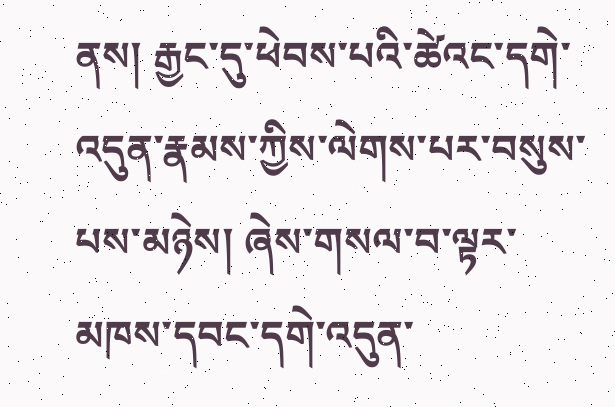ནས། རྒྱང་དུ་ཕེབས་པའི་ཚེའང་དགེ་འདུན་རྣམས་ཀྱིས་ལེགས་པར་བསུས་པས་མཉེས། ཞེས་གསལ་བ་ལྟར་མཁས་དབང་དགེ་འདུན་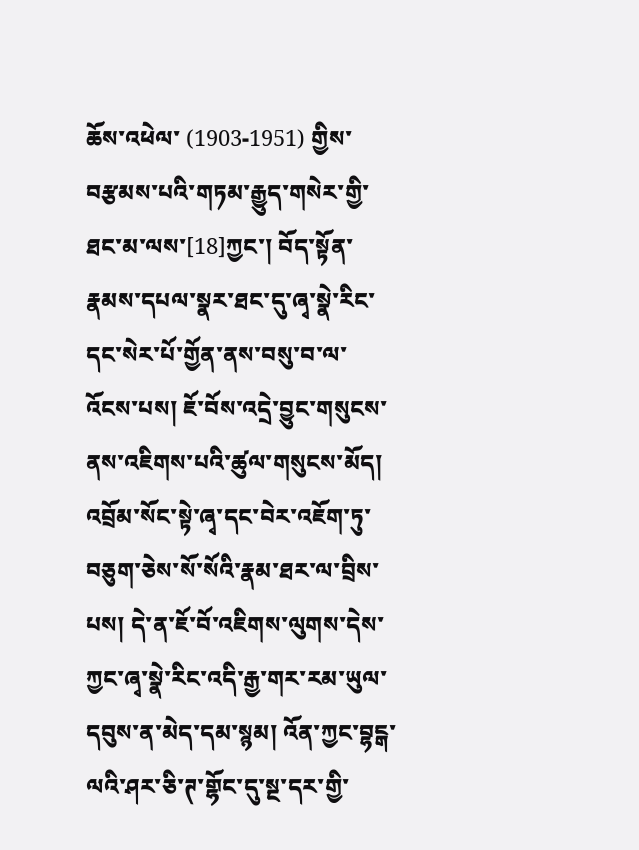ཆོས་འཕེལ་ (1903-1951) གྱིས་བརྩམས་པའི་གཏམ་རྒྱུད་གསེར་གྱི་ཐང་མ་ལས་[18]ཀྱང་། བོད་སྟོན་རྣམས་དཔལ་སྣར་ཐང་དུ་ཞྭ་སྣེ་རིང་དང་སེར་པོ་གྱོན་ནས་བསུ་བ་ལ་འོངས་པས། ཇོ་བོས་འདྲེ་བྱུང་གསུངས་ནས་འཇིགས་པའི་ཚུལ་གསུངས་མོད། འབྲོམ་སོང་སྟེ་ཞྭ་དང་བེར་འཇོག་ཏུ་བཅུག་ཅེས་སོ་སོའི་རྣམ་ཐར་ལ་བྲིས་པས། དེ་ན་ཇོ་བོ་འཇིགས་ལུགས་དེས་ཀྱང་ཞྭ་སྣེ་རིང་འདི་རྒྱ་གར་རམ་ཡུལ་དབུས་ན་མེད་དམ་སྙམ། འོན་ཀྱང་བྷངྒ་ལའི་ཤར་ཅི་ཊ་གྷོང་དུ་སྔ་དར་གྱི་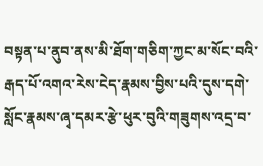བསྟན་པ་ནུབ་ནས་མི་ཐོག་གཅིག་ཀྱང་མ་སོང་བའི་རྒད་པོ་འགའ་རེས་ངེད་རྣམས་བྱིས་པའི་དུས་དགེ་སློང་རྣམས་ཞྭ་དམར་རྩེ་ཕུར་བུའི་གཟུགས་འདྲ་བ་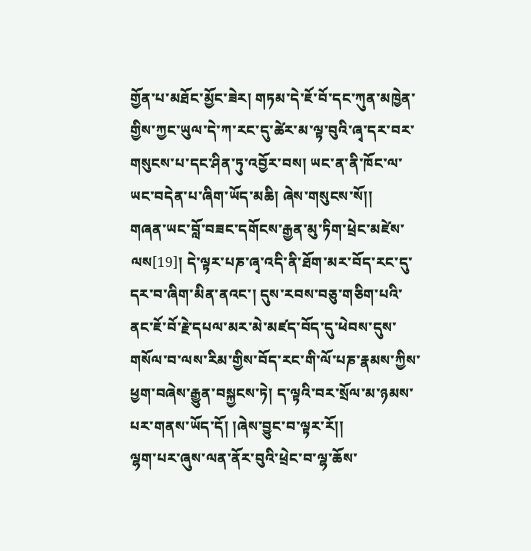གྱོན་པ་མཐོང་མྱོང་ཟེར། གཏམ་དེ་ཇོ་བོ་དང་ཀུན་མཁྱེན་གྱིས་ཀྱང་ཡུལ་དེ་ཀ་རང་དུ་ཚེར་མ་ལྟ་བུའི་ཞྭ་དར་བར་གསུངས་པ་དང་ཤིན་ཏུ་འབྱོར་བས། ཡང་ན་ནི་ཁོང་ལ་ཡང་བདེན་པ་ཞིག་ཡོད་མཆི། ཞེས་གསུངས་སོ།།
གཞན་ཡང་བློ་བཟང་དགོངས་རྒྱན་མུ་ཏིག་ཕྲེང་མཛེས་ལས[19]། དེ་ལྟར་པཎ་ཞྭ་འདི་ནི་ཐོག་མར་བོད་རང་དུ་དར་བ་ཞིག་མིན་ནའང་། དུས་རབས་བཅུ་གཅིག་པའི་ནང་ཇོ་བོ་རྗེ་དཔལ་མར་མེ་མཛད་བོད་དུ་ཕེབས་དུས་གསོལ་བ་ལས་རིམ་གྱིས་བོད་རང་གི་ལོ་པཎ་རྣམས་ཀྱིས་ཕྱག་བཞེས་རྒྱུན་བསྐྱངས་ཏེ། ད་ལྟའི་བར་སྲོལ་མ་ཉམས་པར་གནས་ཡོད་དོ། །ཞེས་བྱུང་བ་ལྟར་རོ།།
ལྷག་པར་ཞུས་ལན་ནོར་བུའི་ཕྲེང་བ་ལྷ་ཆོས་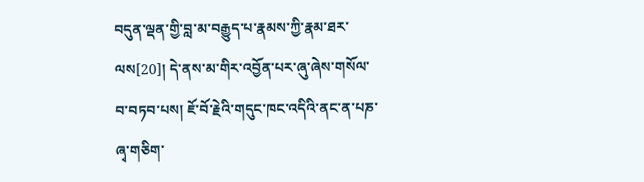བདུན་ལྡན་གྱི་བླ་མ་བརྒྱུད་པ་རྣམས་ཀྱི་རྣམ་ཐར་ལས[20]། དེ་ནས་མ་གིར་འབྱོན་པར་ཞུ་ཞེས་གསོལ་བ་བཏབ་པས། ཇོ་བོ་རྗེའི་གདུང་ཁང་འདིའི་ནང་ན་པཎ་ཞྭ་གཅིག་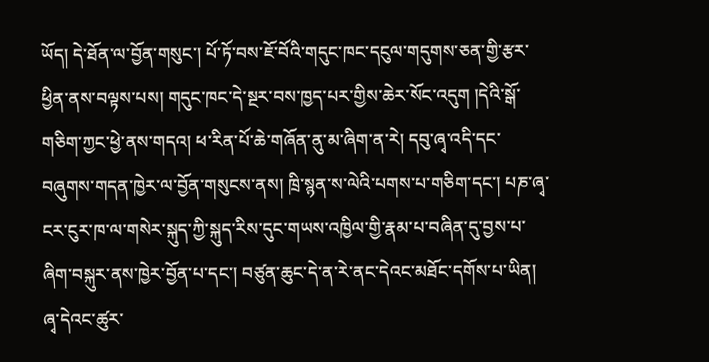ཡོད། དེ་ཐོན་ལ་བྱོན་གསུང་། པོ་ཏོ་བས་ཇོ་བོའི་གདུང་ཁང་དངུལ་གདུགས་ཅན་གྱི་རྩར་ཕྱིན་ནས་བལྟས་པས། གདུང་ཁང་དེ་སྔར་བས་ཁྱད་པར་གྱིས་ཆེར་སོང་འདུག །དེའི་སྒོ་གཅིག་ཀྱང་ཕྱེ་ནས་གདའ། ཕ་རིན་པོ་ཆེ་གཞོན་ནུ་མ་ཞིག་ན་རེ། དབུ་ཞྭ་འདི་དང་བཞུགས་གདན་ཁྱེར་ལ་བྱོན་གསུངས་ནས། ཁྲི་སྙན་ས་ལེའི་པགས་པ་གཅིག་དང་། པཎ་ཞྭ་ངར་ངུར་ཁ་ལ་གསེར་སྐུད་ཀྱི་སྐུད་རིས་དུང་གཡས་འཁྱིལ་གྱི་རྣམ་པ་བཞིན་དུ་བྱས་པ་ཞིག་བསྐུར་ནས་ཁྱེར་བྱོན་པ་དང་། བཙུན་ཆུང་དེ་ན་རེ་ནང་དེའང་མཐོང་དགོས་པ་ཡིན། ཞྭ་དེའང་ཚུར་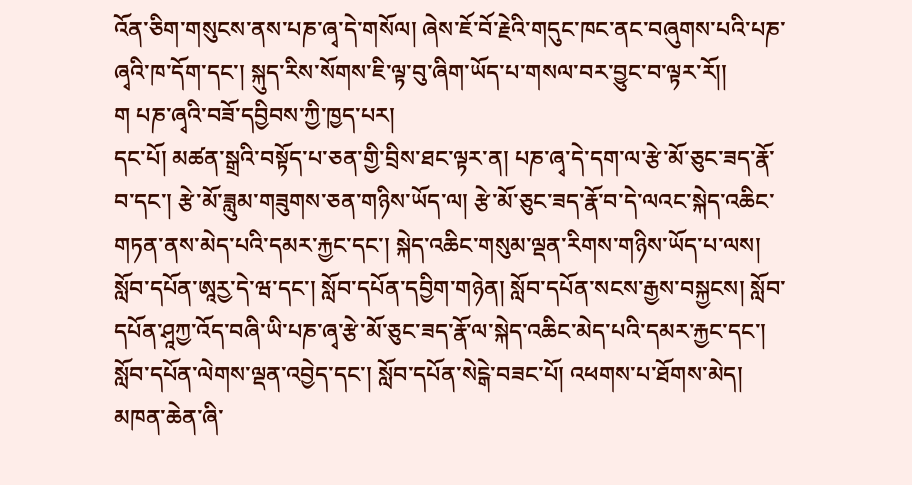འོན་ཅིག་གསུངས་ནས་པཎ་ཞྭ་དེ་གསོལ། ཞེས་ཇོ་བོ་རྗེའི་གདུང་ཁང་ནང་བཞུགས་པའི་པཎ་ཞྭའི་ཁ་དོག་དང་། སྐུད་རིས་སོགས་ཇི་ལྟ་བུ་ཞིག་ཡོད་པ་གསལ་བར་བྱུང་བ་ལྟར་རོ།།
ག པཎ་ཞྭའི་བཟོ་དབྱིབས་ཀྱི་ཁྱད་པར།
དང་པོ། མཚན་སྒྲའི་བསྟོད་པ་ཅན་གྱི་བྲིས་ཐང་ལྟར་ན། པཎ་ཞྭ་དེ་དག་ལ་རྩེ་མོ་ཅུང་ཟད་རྣོ་བ་དང་། རྩེ་མོ་ཟླུམ་གཟུགས་ཅན་གཉིས་ཡོད་ལ། རྩེ་མོ་ཅུང་ཟད་རྣོ་བ་དེ་ལའང་སྐེད་འཆིང་གཏན་ནས་མེད་པའི་དམར་རྐྱང་དང་། སྐེད་འཆིང་གསུམ་ལྡན་རིགས་གཉིས་ཡོད་པ་ལས། སློབ་དཔོན་ཨཱརྱ་དེ་ཝ་དང་། སློབ་དཔོན་དབྱིག་གཉེན། སློབ་དཔོན་སངས་རྒྱས་བསྐྱངས། སློབ་དཔོན་ཤཱཀྱ་འོད་བཞི་ཡི་པཎ་ཞྭ་རྩེ་མོ་ཅུང་ཟད་རྣོ་ལ་སྐེད་འཆིང་མེད་པའི་དམར་རྐྱང་དང་། སློབ་དཔོན་ལེགས་ལྡན་འབྱེད་དང་། སློབ་དཔོན་སེངྒེ་བཟང་པོ། འཕགས་པ་ཐོགས་མེད། མཁན་ཆེན་ཞི་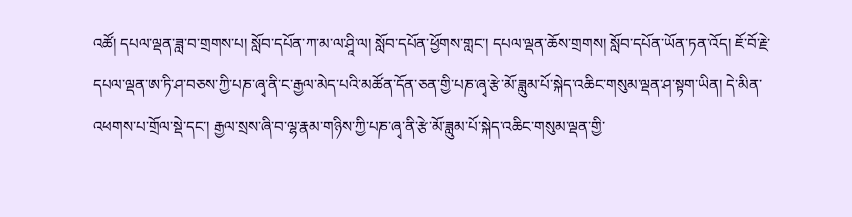འཚོ། དཔལ་ལྡན་ཟླ་བ་གྲགས་པ། སློབ་དཔོན་ཀ་མ་ལ་ཤཱི་ལ། སློབ་དཔོན་ཕྱོགས་གླང་། དཔལ་ལྡན་ཆོས་གྲགས། སློབ་དཔོན་ཡོན་ཏན་འོད། ཇོ་བོ་རྗེ་དཔལ་ལྡན་ཨ་ཏི་ཤ་བཅས་ཀྱི་པཎ་ཞྭ་ནི་ང་རྒྱལ་མེད་པའི་མཚོན་དོན་ཅན་གྱི་པཎ་ཞྭ་རྩེ་མོ་ཟླུམ་པོ་སྐེད་འཆིང་གསུམ་ལྡན་ཤ་སྟག་ཡིན། དེ་མིན་འཕགས་པ་གྲོལ་སྡེ་དང་། རྒྱལ་སྲས་ཞི་བ་ལྷ་རྣམ་གཉིས་ཀྱི་པཎ་ཞྭ་ནི་རྩེ་མོ་ཟླུམ་པོ་སྐེད་འཆིང་གསུམ་ལྡན་གྱི་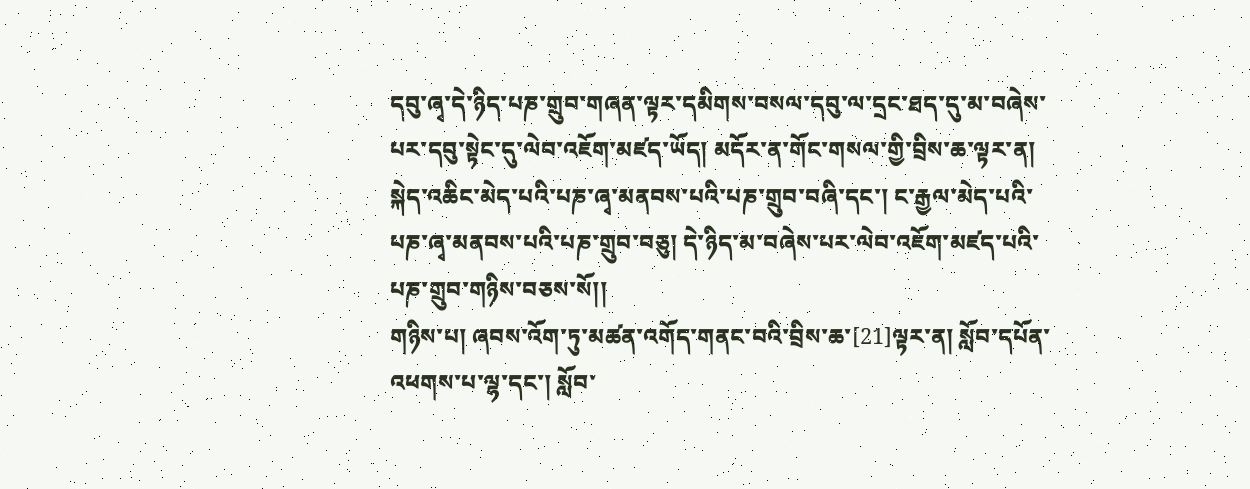དབུ་ཞྭ་དེ་ཉིད་པཎ་གྲུབ་གཞན་ལྟར་དམིགས་བསལ་དབུ་ལ་དྲང་ཐད་དུ་མ་བཞེས་པར་དབུ་སྟེང་དུ་ལེབ་འཇོག་མཛད་ཡོད། མདོར་ན་གོང་གསལ་གྱི་བྲིས་ཆ་ལྟར་ན། སྐེད་འཆིང་མེད་པའི་པཎ་ཞྭ་མནབས་པའི་པཎ་གྲུབ་བཞི་དང་། ང་རྒྱལ་མེད་པའི་པཎ་ཞྭ་མནབས་པའི་པཎ་གྲུབ་བཅུ། དེ་ཉིད་མ་བཞེས་པར་ལེབ་འཇོག་མཛད་པའི་པཎ་གྲུབ་གཉིས་བཅས་སོ།།
གཉིས་པ། ཞབས་འོག་ཏུ་མཚན་འགོད་གནང་བའི་བྲིས་ཆ་[21]ལྟར་ན། སློབ་དཔོན་འཕགས་པ་ལྷ་དང་། སློབ་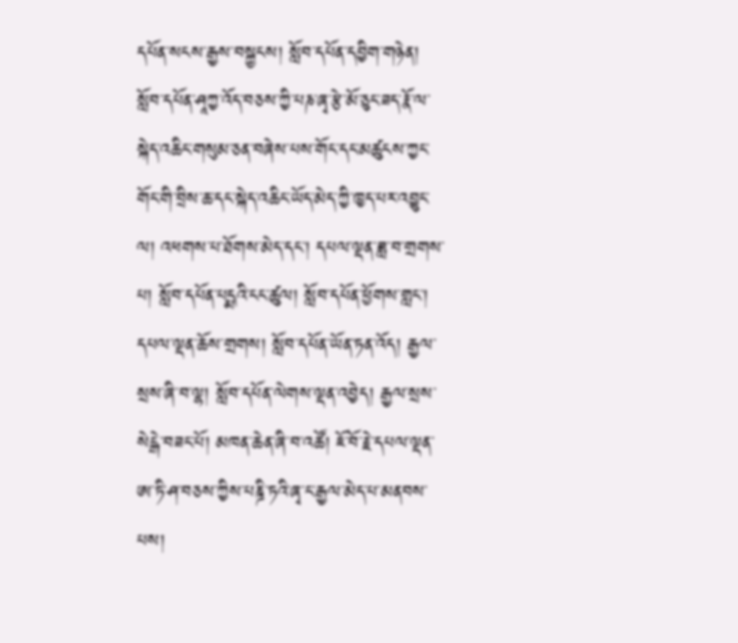དཔོན་སངས་རྒྱས་བསྐྱངས། སློབ་དཔོན་དབྱིག་གཉེན། སློབ་དཔོན་ཤཱཀྱ་འོད་བཅས་ཀྱི་པཎ་ཞྭ་རྩེ་མོ་ཅུང་ཟད་རྣོ་ལ་སྐེད་འཆིང་གསུམ་ཅན་བཞེས་པས་གོང་དང་མཚུངས་ཀྱང་གོང་གི་བྲིས་ཆ་དང་སྐེད་འཆིང་ཡོད་མེད་ཀྱི་ཁྱད་པར་འབྱུང་ལ། འཕགས་པ་ཐོགས་མེད་དང་། དཔལ་ལྡན་ཟླ་བ་གྲགས་པ། སློབ་དཔོན་པདྨའི་ངང་ཚུལ། སློབ་དཔོན་ཕྱོགས་གླང་། དཔལ་ལྡན་ཆོས་གྲགས། སློབ་དཔོན་ཡོན་ཏན་འོད། རྒྱལ་སྲས་ཞི་བ་ལྷ། སློབ་དཔོན་ལེགས་ལྡན་འབྱེད། རྒྱལ་སྲས་སེངྒེ་བཟང་པོ། མཁན་ཆེན་ཞི་བ་འཚོ། ཇོ་བོ་རྗེ་དཔལ་ལྡན་ཨ་ཏི་ཤ་བཅས་ཀྱིས་པཎྜི་ཏའི་ཞྭ་ང་རྒྱལ་མེད་པ་མནབས་པས།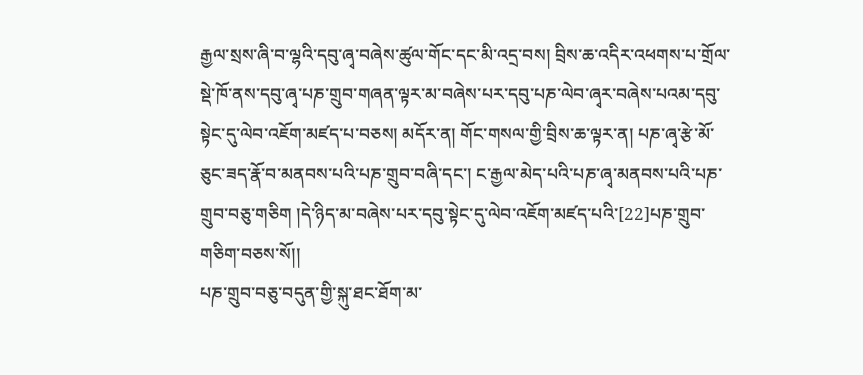རྒྱལ་སྲས་ཞི་བ་ལྷའི་དབུ་ཞྭ་བཞེས་ཚུལ་གོང་དང་མི་འདྲ་བས། བྲིས་ཆ་འདིར་འཕགས་པ་གྲོལ་སྡེ་ཁོ་ནས་དབུ་ཞྭ་པཎ་གྲུབ་གཞན་ལྟར་མ་བཞེས་པར་དབུ་པཎ་ལེབ་ཞྭར་བཞེས་པའམ་དབུ་སྟེང་དུ་ལེབ་འཇོག་མཛད་པ་བཅས། མདོར་ན། གོང་གསལ་གྱི་བྲིས་ཆ་ལྟར་ན། པཎ་ཞྭ་རྩེ་མོ་ཅུང་ཟད་རྣོ་བ་མནབས་པའི་པཎ་གྲུབ་བཞི་དང་། ང་རྒྱལ་མེད་པའི་པཎ་ཞྭ་མནབས་པའི་པཎ་གྲུབ་བཅུ་གཅིག །དེ་ཉིད་མ་བཞེས་པར་དབུ་སྟེང་དུ་ལེབ་འཇོག་མཛད་པའི་[22]པཎ་གྲུབ་གཅིག་བཅས་སོ།།
པཎ་གྲུབ་བཅུ་བདུན་གྱི་སྐུ་ཐང་ཐོག་མ་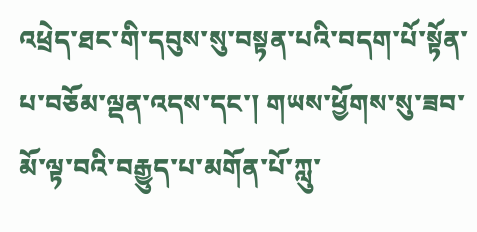འཕྲེད་ཐང་གི་དབུས་སུ་བསྟན་པའི་བདག་པོ་སྟོན་པ་བཅོམ་ལྡན་འདས་དང་། གཡས་ཕྱོགས་སུ་ཟབ་མོ་ལྟ་བའི་བརྒྱུད་པ་མགོན་པོ་ཀླུ་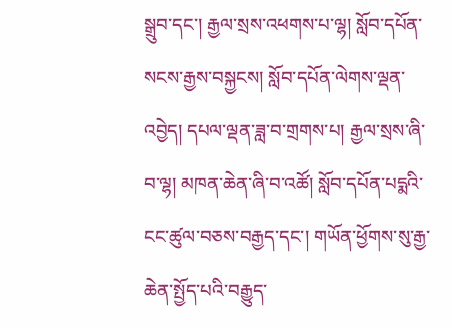སྒྲུབ་དང་། རྒྱལ་སྲས་འཕགས་པ་ལྷ། སློབ་དཔོན་སངས་རྒྱས་བསྐྱངས། སློབ་དཔོན་ལེགས་ལྡན་འབྱེད། དཔལ་ལྡན་ཟླ་བ་གྲགས་པ། རྒྱལ་སྲས་ཞི་བ་ལྷ། མཁན་ཆེན་ཞི་བ་འཚོ། སློབ་དཔོན་པདྨའི་ངང་ཚུལ་བཅས་བརྒྱད་དང་། གཡོན་ཕྱོགས་སུ་རྒྱ་ཆེན་སྤྱོད་པའི་བརྒྱུད་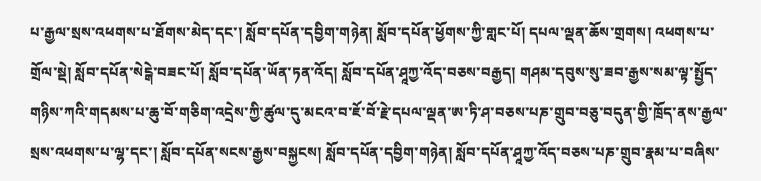པ་རྒྱལ་སྲས་འཕགས་པ་ཐོགས་མེད་དང་། སློབ་དཔོན་དབྱིག་གཉེན། སློབ་དཔོན་ཕྱོགས་ཀྱི་གླང་པོ། དཔལ་ལྡན་ཆོས་གྲགས། འཕགས་པ་གྲོལ་སྡེ། སློབ་དཔོན་སེངྒེ་བཟང་པོ། སློབ་དཔོན་ཡོན་ཏན་འོད། སློབ་དཔོན་ཤཱཀྱ་འོད་བཅས་བརྒྱད། གཤམ་དབུས་སུ་ཟབ་རྒྱས་སམ་ལྟ་སྤྱོད་གཉིས་ཀའི་གདམས་པ་ཆུ་བོ་གཅིག་འདྲེས་ཀྱི་ཚུལ་དུ་མངའ་བ་ཇོ་བོ་རྗེ་དཔལ་ལྡན་ཨ་ཏི་ཤ་བཅས་པཎ་གྲུབ་བཅུ་བདུན་གྱི་ཁྲོད་ནས་རྒྱལ་སྲས་འཕགས་པ་ལྷ་དང་། སློབ་དཔོན་སངས་རྒྱས་བསྐྱངས། སློབ་དཔོན་དབྱིག་གཉེན། སློབ་དཔོན་ཤཱཀྱ་འོད་བཅས་པཎ་གྲུབ་རྣམ་པ་བཞིས་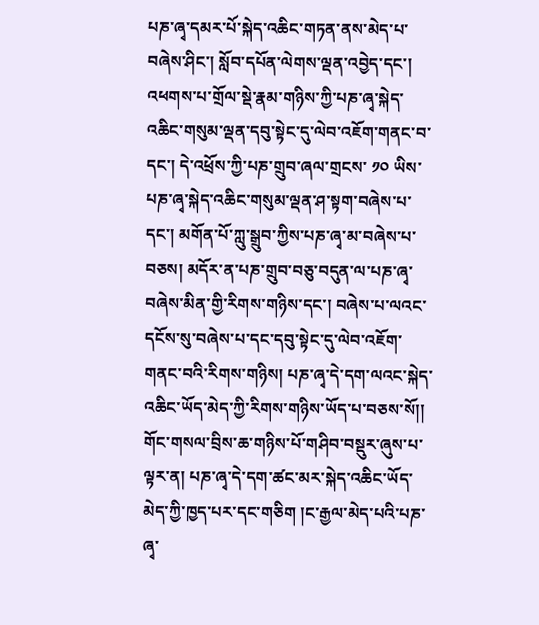པཎ་ཞྭ་དམར་པོ་སྐེད་འཆིང་གཏན་ནས་མེད་པ་བཞེས་ཤིང་། སློབ་དཔོན་ལེགས་ལྡན་འབྱེད་དང་། འཕགས་པ་གྲོལ་སྡེ་རྣམ་གཉིས་ཀྱི་པཎ་ཞྭ་སྐེད་འཆིང་གསུམ་ལྡན་དབུ་སྟེང་དུ་ལེབ་འཇོག་གནང་བ་དང་། དེ་འཕྲོས་ཀྱི་པཎ་གྲུབ་ཞལ་གྲངས་ ༡༠ ཡིས་པཎ་ཞྭ་སྐེད་འཆིང་གསུམ་ལྡན་ཤ་སྟག་བཞེས་པ་དང་། མགོན་པོ་ཀླུ་སྒྲུབ་ཀྱིས་པཎ་ཞྭ་མ་བཞེས་པ་བཅས། མདོར་ན་པཎ་གྲུབ་བཅུ་བདུན་ལ་པཎ་ཞྭ་བཞེས་མིན་གྱི་རིགས་གཉིས་དང་། བཞེས་པ་ལའང་དངོས་སུ་བཞེས་པ་དང་དབུ་སྟེང་དུ་ལེབ་འཇོག་གནང་བའི་རིགས་གཉིས། པཎ་ཞྭ་དེ་དག་ལའང་སྐེད་འཆིང་ཡོད་མེད་ཀྱི་རིགས་གཉིས་ཡོད་པ་བཅས་སོ།།
གོང་གསལ་བྲིས་ཆ་གཉིས་པོ་གཤིབ་བསྡུར་ཞུས་པ་ལྟར་ན། པཎ་ཞྭ་དེ་དག་ཚང་མར་སྐེད་འཆིང་ཡོད་མེད་ཀྱི་ཁྱད་པར་དང་གཅིག །ང་རྒྱལ་མེད་པའི་པཎ་ཞྭ་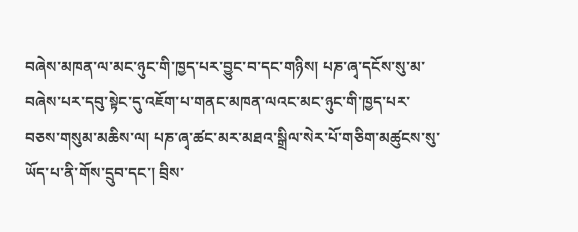བཞེས་མཁན་ལ་མང་ཉུང་གི་ཁྱད་པར་བྱུང་བ་དང་གཉིས། པཎ་ཞྭ་དངོས་སུ་མ་བཞེས་པར་དབུ་སྟེང་དུ་འཇོག་པ་གནང་མཁན་ལའང་མང་ཉུང་གི་ཁྱད་པར་བཅས་གསུམ་མཆིས་ལ། པཎ་ཞྭ་ཚང་མར་མཐའ་སྒྲིལ་སེར་པོ་གཅིག་མཚུངས་སུ་ཡོད་པ་ནི་གོས་དྲུབ་དང་། བྲིས་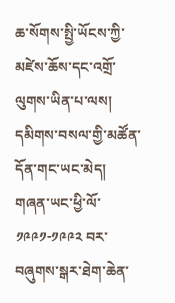ཆ་སོགས་སྤྱི་ཡོངས་ཀྱི་མཛེས་ཆོས་དང་འགྲོ་ལུགས་ཡིན་པ་ལས། དམིགས་བསལ་གྱི་མཚོན་དོན་གང་ཡང་མེད།
གཞན་ཡང་ཕྱི་ལོ་ ༡༩༩༡-༡༩༩༢ བར་བཞུགས་སྒར་ཐེག་ཆེན་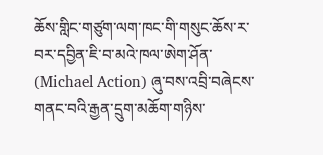ཆོས་གླིང་གཙུག་ལག་ཁང་གི་གསུང་ཆོས་ར་བར་དབྱིན་ཇི་བ་མའེ་ཁལ་ཨེག་ཤོན་ (Michael Action) ཞུ་བས་འབྲི་བཞེངས་གནང་བའི་རྒྱན་དྲུག་མཆོག་གཉིས་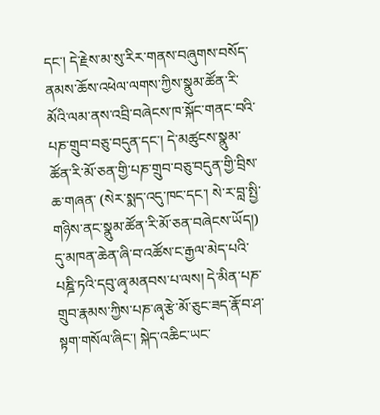དང་། དེ་རྗེས་མ་སུ་རིར་གནས་བཞུགས་བསོད་ནམས་ཆོས་འཕེལ་ལགས་ཀྱིས་སྣུམ་ཚོན་རི་མོའི་ལམ་ནས་འབྲི་བཞེངས་ཁ་སྐོང་གནང་བའི་པཎ་གྲུབ་བཅུ་བདུན་དང་། དེ་མཚུངས་སྣུམ་ཚོན་རི་མོ་ཅན་གྱི་པཎ་གྲུབ་བཅུ་བདུན་གྱི་བྲིས་ཆ་གཞན་ (སེར་སྨད་འདུ་ཁང་དང་། སེ་ར་བླ་སྤྱི་གཉིས་ནང་སྣུམ་ཚོན་རི་མོ་ཅན་བཞེངས་ཡོད།) དུ་མཁན་ཆེན་ཞི་བ་འཚོས་ང་རྒྱལ་མེད་པའི་པཎྜི་ཏའི་དབུ་ཞྭ་མནབས་པ་ལས། དེ་མིན་པཎ་གྲུབ་རྣམས་ཀྱིས་པཎ་ཞྭ་རྩེ་མོ་ཅུང་ཟད་རྣོ་བ་ཤ་སྟག་གསོལ་ཞིང་། སྐེད་འཆིང་ཡང་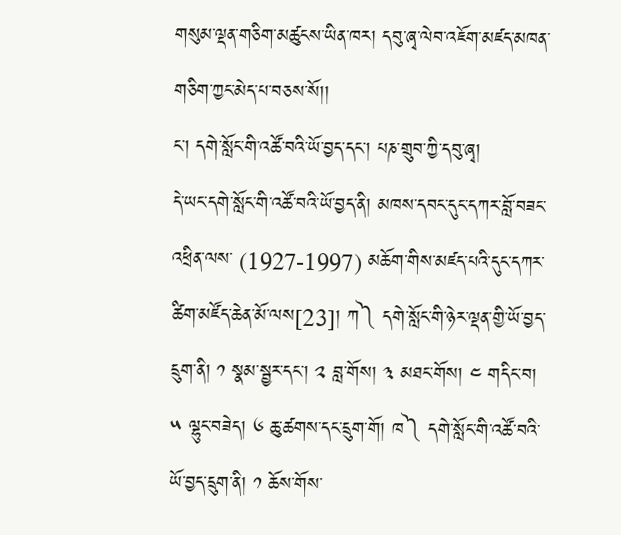གསུམ་ལྡན་གཅིག་མཚུངས་ཡིན་ཁར། དབུ་ཞྭ་ལེབ་འཇོག་མཛད་མཁན་གཅིག་ཀྱང་མེད་པ་བཅས་སོ།།
ང་། དགེ་སློང་གི་འཚོ་བའི་ཡོ་བྱད་དང་། པཎ་གྲུབ་ཀྱི་དབུ་ཞྭ།
དེ་ཡང་དགེ་སློང་གི་འཚོ་བའི་ཡོ་བྱད་ནི། མཁས་དབང་དུང་དཀར་བློ་བཟང་འཕྲིན་ལས་ (1927-1997) མཆོག་གིས་མཛད་པའི་དུང་དཀར་ཚིག་མཛོད་ཆེན་མོ་ལས[23]། ཀ༽ དགེ་སློང་གི་ཉེར་ལྡན་གྱི་ཡོ་བྱད་དྲུག་ནི། ༡ སྣམ་སྦྱར་དང་། ༢ བླ་གོས། ༣ མཐང་གོས། ༤ གདིང་བ། ༥ ལྷུང་བཟེད། ༦ ཆུ་ཚགས་དང་དྲུག་གོ། ཁ༽ དགེ་སློང་གི་འཚོ་བའི་ཡོ་བྱད་དྲུག་ནི། ༡ ཆོས་གོས་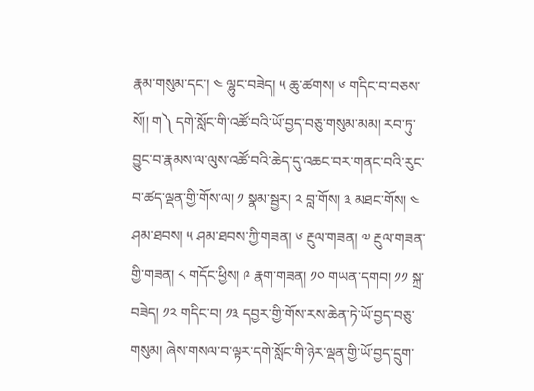རྣམ་གསུམ་དང་། ༤ ལྷུང་བཟེད། ༥ ཆུ་ཚགས། ༦ གདིང་བ་བཅས་སོ།། ག༽ དགེ་སློང་གི་འཚོ་བའི་ཡོ་བྱད་བཅུ་གསུམ་མམ། རབ་ཏུ་བྱུང་བ་རྣམས་ལ་ལུས་འཚོ་བའི་ཆེད་དུ་འཆང་བར་གནང་བའི་རུང་བ་ཚད་ལྡན་གྱི་གོས་ལ། ༡ སྣམ་སྦྱར། ༢ བླ་གོས། ༣ མཐང་གོས། ༤ ཤམ་ཐབས། ༥ ཤམ་ཐབས་ཀྱི་གཟན། ༦ རྔུལ་གཟན། ༧ རྔུལ་གཟན་གྱི་གཟན། ༨ གདོང་ཕྱིས། ༩ རྣག་གཟན། ༡༠ གཡན་དགབ། ༡༡ སྐྲ་བཟེད། ༡༢ གདིང་བ། ༡༣ དབྱར་གྱི་གོས་རས་ཆེན་ཏེ་ཡོ་བྱད་བཅུ་གསུམ། ཞེས་གསལ་བ་ལྟར་དགེ་སློང་གི་ཉེར་ལྡན་གྱི་ཡོ་བྱད་དྲུག་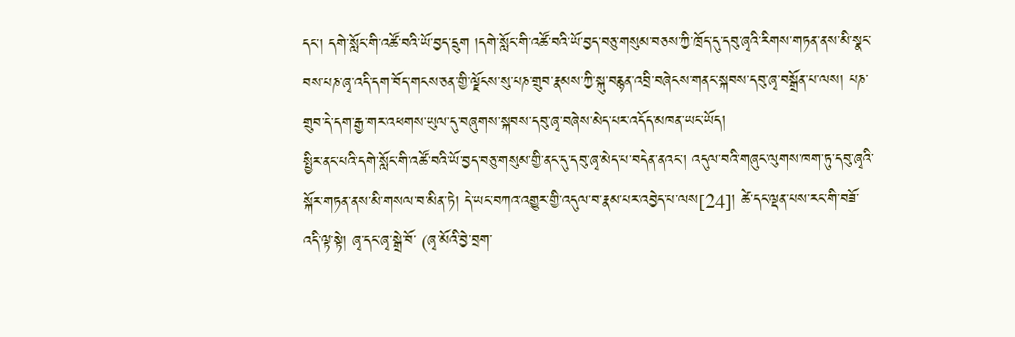དང་། དགེ་སློང་གི་འཚོ་བའི་ཡོ་བྱད་དྲུག །དགེ་སློང་གི་འཚོ་བའི་ཡོ་བྱད་བཅུ་གསུམ་བཅས་ཀྱི་ཁྲོད་དུ་དབུ་ཞྭའི་རིགས་གཏན་ནས་མི་སྣང་བས་པཎ་ཞྭ་འདི་དག་བོད་གངས་ཅན་གྱི་ལྗོངས་སུ་པཎ་གྲུབ་རྣམས་ཀྱི་སྐུ་བརྙན་འབྲི་བཞེངས་གནང་སྐབས་དབུ་ཞྭ་བསྒྲོན་པ་ལས། པཎ་གྲུབ་དེ་དག་རྒྱ་གར་འཕགས་ཡུལ་དུ་བཞུགས་སྐབས་དབུ་ཞྭ་བཞེས་མེད་པར་འདོད་མཁན་ཡང་ཡོད།
སྤྱིར་ནང་པའི་དགེ་སློང་གི་འཚོ་བའི་ཡོ་བྱད་བཅུ་གསུམ་གྱི་ནང་དུ་དབུ་ཞྭ་མེད་པ་བདེན་ནའང་། འདུལ་བའི་གཞུང་ལུགས་ཁག་ཏུ་དབུ་ཞྭའི་སྐོར་གཏན་ནས་མི་གསལ་བ་མིན་ཏེ། དེ་ཡང་བཀའ་འགྱུར་གྱི་འདུལ་བ་རྣམ་པར་འབྱེད་པ་ལས[24]། ཚེ་དང་ལྡན་པས་རང་གི་བཟོ་འདི་ལྟ་སྟེ། ཞྭ་དང་ཞྭ་སྒྲེ་བོ་ (ཞྭ་མོའི་བྱེ་བྲག་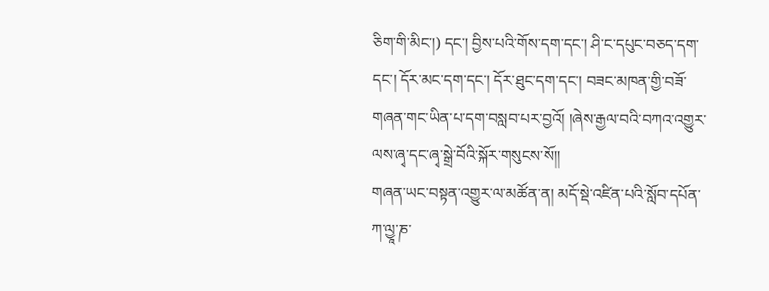ཅིག་གི་མིང་།) དང་། བྱིས་པའི་གོས་དག་དང་། ཤི་ང་དཔུང་བཅད་དག་དང་། དོར་མང་དག་དང་། དོར་ཐུང་དག་དང་། བཟང་མཁན་གྱི་བཟོ་གཞན་གང་ཡིན་པ་དག་བསླབ་པར་བྱའོ། །ཞེས་རྒྱལ་བའི་བཀའ་འགྱུར་ལས་ཞྭ་དང་ཞྭ་སྒྲེ་བོའི་སྐོར་གསུངས་སོ།།
གཞན་ཡང་བསྟན་འགྱུར་ལ་མཚོན་ན། མདོ་སྡེ་འཛིན་པའི་སློབ་དཔོན་ཀ་ལྱཱ་ཎ་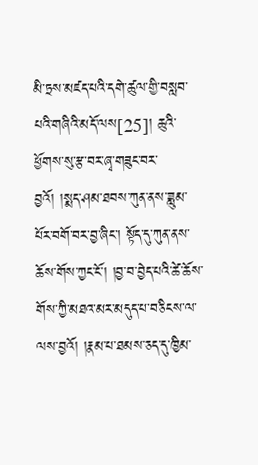མི་ཏྲས་མཛད་པའི་དགེ་ཚུལ་གྱི་བསླབ་པའི་གཞིའི་མདོ་ལས[25]། ཆུའི་ཕྱོགས་སུ་རྩ་བར་ཞྭ་གཟུང་བར་བྱའོ། །སྨད་ཤམ་ཐབས་ཀུན་ནས་ཟླུམ་པོར་བགོ་བར་བྱ་ཞིང་། སྟོད་དུ་ཀུན་ནས་ཆོས་གོས་ཀྱང་ངོ་། །བྱ་བ་བྱེད་པའི་ཚེ་ཆོས་གོས་ཀྱི་མཐའ་མར་མདུད་པ་བཅིངས་ལ་ལས་བྱའོ། །རྣམ་པ་ཐམས་ཅད་དུ་ཁྱིམ་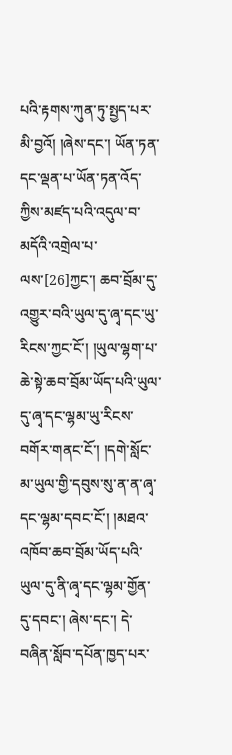པའི་རྟགས་ཀུན་ཏུ་སྤྱད་པར་མི་བྱའོ། །ཞེས་དང་། ཡོན་ཏན་དང་ལྡན་པ་ཡོན་ཏན་འོད་ཀྱིས་མཛད་པའི་འདུལ་བ་མདོའི་འགྲེལ་པ་ལས་[26]ཀྱང་། ཆབ་བྲོམ་དུ་འགྱུར་བའི་ཡུལ་དུ་ཞྭ་དང་ཡུ་རིངས་ཀྱང་ངོ་། །ཡུལ་ལྷག་པ་ཆེ་སྟེ་ཆབ་བྲོམ་ཡོད་པའི་ཡུལ་དུ་ཞྭ་དང་ལྷམ་ཡུ་རིངས་བགོར་གནང་ངོ་། །དགེ་སློང་མ་ཡུལ་གྱི་དབུས་སུ་ན་ན་ཞྭ་དང་ལྷམ་དབང་ངོ་། །མཐའ་འཁོབ་ཆབ་བྲོམ་ཡོད་པའི་ཡུལ་དུ་ནི་ཞྭ་དང་ལྷམ་གྱོན་དུ་དབང་། ཞེས་དང་། དེ་བཞིན་སློབ་དཔོན་ཁྱད་པར་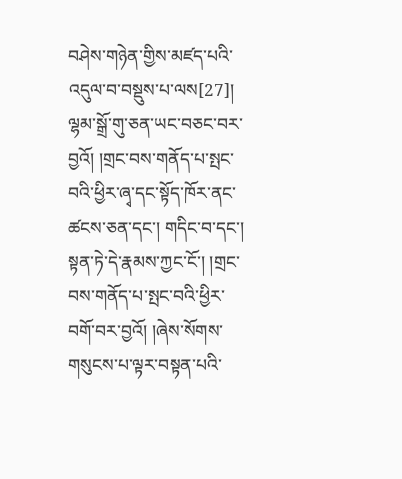བཤེས་གཉེན་གྱིས་མཛད་པའི་འདུལ་བ་བསྡུས་པ་ལས[27]། ལྷམ་སྒྲོ་གུ་ཅན་ཡང་བཅང་བར་བྱའོ། །གྲང་བས་གནོད་པ་སྤང་བའི་ཕྱིར་ཞྭ་དང་སྟོད་ཁོར་ནང་ཚངས་ཅན་དང་། གདིང་བ་དང་། སྟན་ཏེ་དེ་རྣམས་ཀྱང་ངོ་། །གྲང་བས་གནོད་པ་སྤང་བའི་ཕྱིར་བགོ་བར་བྱའོ། །ཞེས་སོགས་གསུངས་པ་ལྟར་བསྟན་པའི་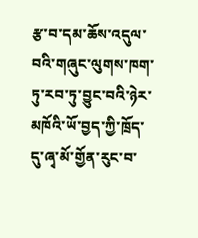རྩ་བ་དམ་ཆོས་འདུལ་བའི་གཞུང་ལུགས་ཁག་ཏུ་རབ་ཏུ་བྱུང་བའི་ཉེར་མཁོའི་ཡོ་བྱད་ཀྱི་ཁྲོད་དུ་ཞྭ་མོ་གྱོན་རུང་བ་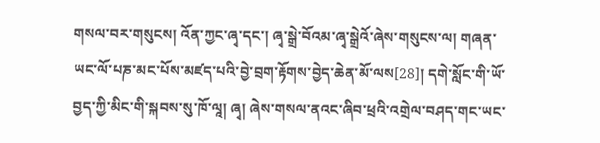གསལ་བར་གསུངས། འོན་ཀྱང་ཞྭ་དང་། ཞྭ་སྒྲེ་བོའམ་ཞྭ་སྒྲེའོ་ཞེས་གསུངས་ལ། གཞན་ཡང་ལོ་པཎ་མང་པོས་མཛད་པའི་བྱེ་བྲག་རྟོགས་བྱེད་ཆེན་མོ་ལས[28]། དགེ་སློང་གི་ཡོ་བྱད་ཀྱི་མིང་གི་སྐབས་སུ་ཁོ་ལཱ། ཞྭ། ཞེས་གསལ་ནའང་ཞིབ་ཕྲའི་འགྲེལ་བཤད་གང་ཡང་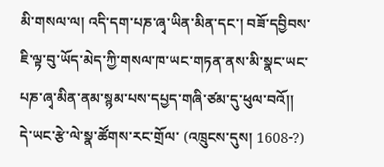མི་གསལ་ལ། འདི་དག་པཎ་ཞྭ་ཡིན་མིན་དང་། བཟོ་དབྱིབས་ཇི་ལྟ་བུ་ཡོད་མེད་ཀྱི་གསལ་ཁ་ཡང་གཏན་ནས་མི་སྣང་ཡང་པཎ་ཞྭ་མིན་ནམ་སྙམ་པས་དཔྱད་གཞི་ཙམ་དུ་ཕུལ་བའོ།།
དེ་ཡང་རྩེ་ལེ་སྣ་ཚོགས་རང་གྲོལ་ (འཁྲུངས་དུས། 1608-?)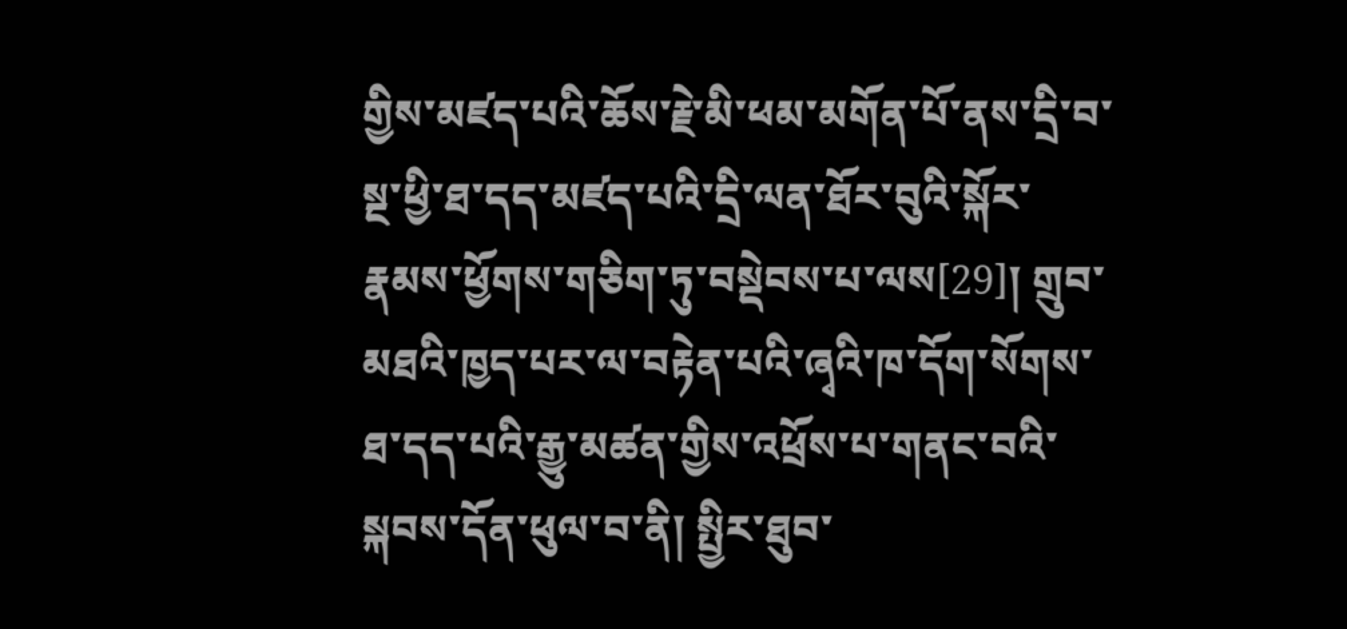གྱིས་མཛད་པའི་ཆོས་རྗེ་མི་ཕམ་མགོན་པོ་ནས་དྲི་བ་སྔ་ཕྱི་ཐ་དད་མཛད་པའི་དྲི་ལན་ཐོར་བུའི་སྐོར་རྣམས་ཕྱོགས་གཅིག་ཏུ་བསྡེབས་པ་ལས[29]། གྲུབ་མཐའི་ཁྱད་པར་ལ་བརྟེན་པའི་ཞྭའི་ཁ་དོག་སོགས་ཐ་དད་པའི་རྒྱུ་མཚན་གྱིས་འཕྲོས་པ་གནང་བའི་སྐབས་དོན་ཕུལ་བ་ནི། སྤྱིར་ཐུབ་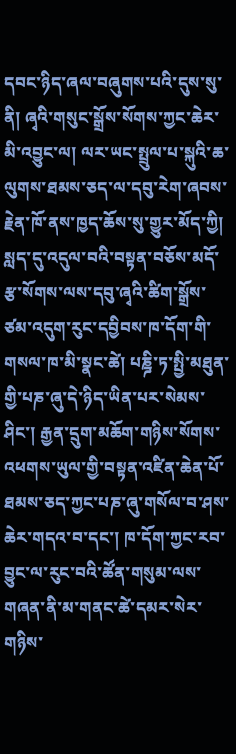དབང་ཉིད་ཞལ་བཞུགས་པའི་དུས་སུ་ནི། ཞྭའི་གསུང་སྒྲོས་སོགས་ཀྱང་ཆེར་མི་འབྱུང་ལ། ལར་ཡང་སྤྲུལ་པ་སྐུའི་ཆ་ལུགས་ཐམས་ཅད་ལ་དབུ་རེག་ཞབས་རྗེན་ཁོ་ནས་ཁྱད་ཆོས་སུ་གྱུར་མོད་ཀྱི། སླད་དུ་འདུལ་བའི་བསྟན་བཅོས་མདོ་རྩ་སོགས་ལས་དབུ་ཞྭའི་ཚིག་སྒྲོས་ཙམ་འདུག་རུང་དབྱིབས་ཁ་དོག་གི་གསལ་ཁ་མི་སྣང་ཚེ། པཎྜི་ཏ་སྤྱི་མཐུན་གྱི་པཎ་ཞུ་དེ་ཉིད་ཡིན་པར་སེམས་ཤིང་། རྒྱན་དྲུག་མཆོག་གཉིས་སོགས་འཕགས་ཡུལ་གྱི་བསྟན་འཛིན་ཆེན་པོ་ཐམས་ཅད་ཀྱང་པཎ་ཞུ་གསོལ་བ་ཤས་ཆེར་གདའ་བ་དང་། ཁ་དོག་ཀྱང་རབ་བྱུང་ལ་རུང་བའི་ཚོན་གསུམ་ལས་གཞན་ནི་མ་གནང་ཚེ་དམར་སེར་གཉིས་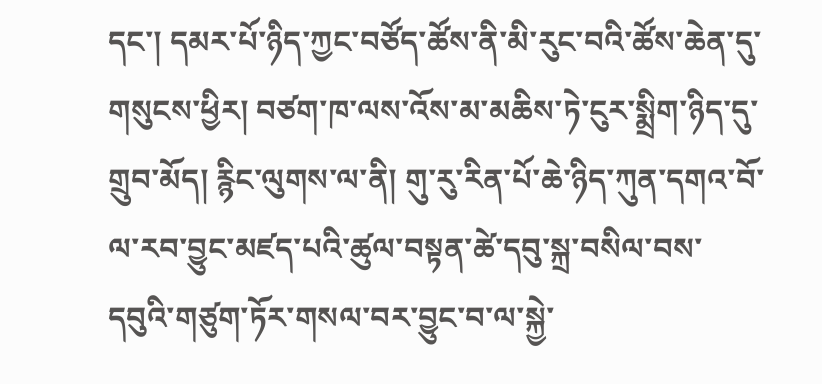དང་། དམར་པོ་ཉིད་ཀྱང་བཙོད་ཚོས་ནི་མི་རུང་བའི་ཚོས་ཆེན་དུ་གསུངས་ཕྱིར། བཙག་ཁ་ལས་འོས་མ་མཆིས་ཏེ་ངུར་སྨྲིག་ཉིད་དུ་གྲུབ་མོད། རྙིང་ལུགས་ལ་ནི། གུ་རུ་རིན་པོ་ཆེ་ཉིད་ཀུན་དགའ་བོ་ལ་རབ་བྱུང་མཛད་པའི་ཚུལ་བསྟན་ཚེ་དབུ་སྐྲ་བསིལ་བས་དབུའི་གཙུག་ཏོར་གསལ་བར་བྱུང་བ་ལ་སྐྱེ་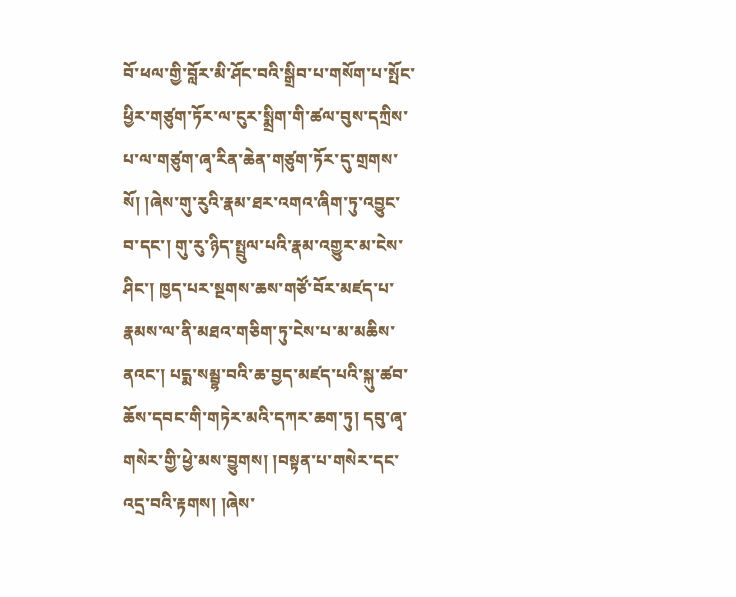བོ་ཕལ་གྱི་བློར་མི་ཤོང་བའི་སྒྲིབ་པ་གསོག་པ་སྤོང་ཕྱིར་གཙུག་ཏོར་ལ་ངུར་སྨྲིག་གི་ཚལ་བུས་དཀྲིས་པ་ལ་གཙུག་ཞྭ་རིན་ཆེན་གཙུག་ཏོར་དུ་གྲགས་སོ། །ཞེས་གུ་རུའི་རྣམ་ཐར་འགའ་ཞིག་ཏུ་འབྱུང་བ་དང་། གུ་རུ་ཉིད་སྤྲུལ་པའི་རྣམ་འགྱུར་མ་ངེས་ཤིང་། ཁྱད་པར་སྔགས་ཆས་གཙོ་བོར་མཛད་པ་རྣམས་ལ་ནི་མཐའ་གཅིག་ཏུ་ངེས་པ་མ་མཆིས་ནའང་། པདྨ་སམྦྷ་བའི་ཆ་བྱད་མཛད་པའི་སྐུ་ཚབ་ཆོས་དབང་གི་གཏེར་མའི་དཀར་ཆག་ཏུ། དབུ་ཞྭ་གསེར་གྱི་ཕྱེ་མས་བྱུགས། །བསྟན་པ་གསེར་དང་འདྲ་བའི་རྟགས། །ཞེས་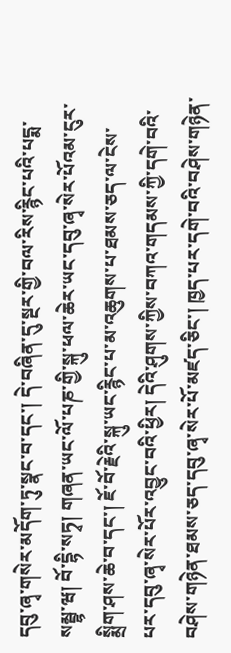དབུ་ཞྭ་གསེར་མདོག་ཏུ་སྣང་བ་དང་། དེ་བཞིན་དུ་སྔར་གྱི་བལ་རིས་རྙིང་པའི་པདྨ་སམྦྷ་ཝ། བོ་དྷི་སཏྭ། གཞན་ཡང་ལོ་པཎ་གྱི་སྐུ་ཕལ་ཆེར་ཡང་དབུ་ཞྭ་སེར་པོའམ་ངུར་སྨྲིག་ཤས་ཆེ་བ་དང་། ཇོ་བོ་རྗེའི་སྐུ་ཡང་རྙིང་པ་མ་འཆུགས་པ་ཐམས་ཅད་ལ་ངེས་པར་དབུ་ཞྭ་སེར་པོར་འབྱུང་བའི་ཕྱིར། དེའི་ཤུགས་ཀྱིས་བཀའ་གདམས་ཀྱི་དགེ་བའི་བཤེས་གཉེན་ཐམས་ཅད་དབུ་ཞྭ་སེར་པོ་མཛད་ཅིང་། ཁྱད་པར་དགེ་བའི་བཤེས་གཉེན་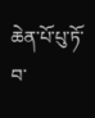ཆེན་པོ་པུ་ཏོ་བ་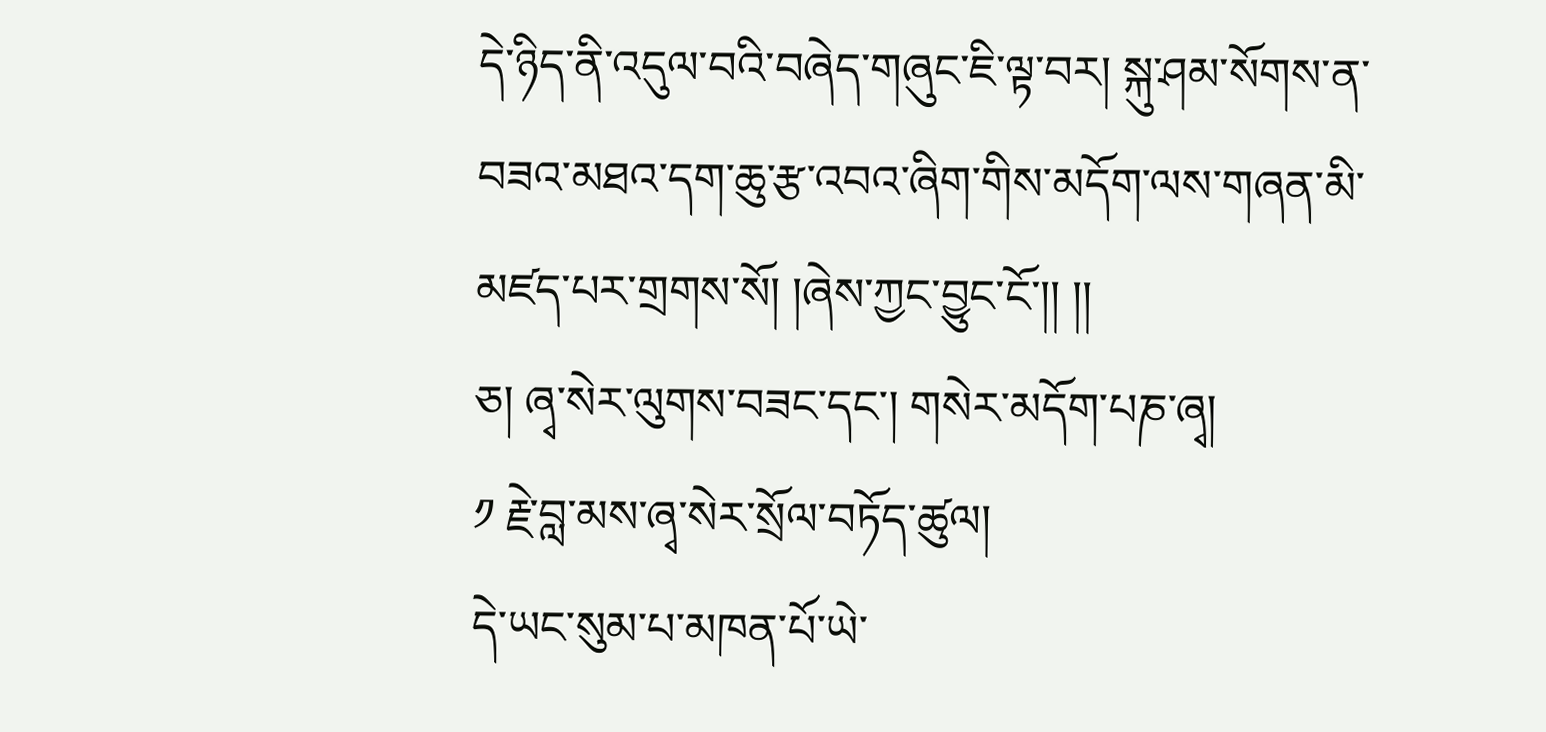དེ་ཉིད་ནི་འདུལ་བའི་བཞེད་གཞུང་ཇི་ལྟ་བར། སྐུ་ཤམ་སོགས་ན་བཟའ་མཐའ་དག་ཆུ་རྩ་འབའ་ཞིག་གིས་མདོག་ལས་གཞན་མི་མཛད་པར་གྲགས་སོ། །ཞེས་ཀྱང་བྱུང་ངོ་།། །།
ཅ། ཞྭ་སེར་ལུགས་བཟང་དང་། གསེར་མདོག་པཎ་ཞྭ།
༡ རྗེ་བླ་མས་ཞྭ་སེར་སྲོལ་བཏོད་ཚུལ།
དེ་ཡང་སུམ་པ་མཁན་པོ་ཡེ་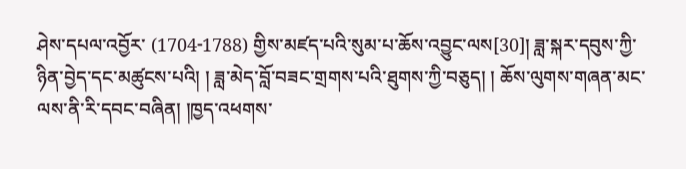ཤེས་དཔལ་འབྱོར་ (1704-1788) གྱིས་མཛད་པའི་སུམ་པ་ཆོས་འབྱུང་ལས[30]། ཟླ་སྐར་དབུས་ཀྱི་ཉིན་བྱེད་དང་མཚུངས་པའི། ། ཟླ་མེད་བློ་བཟང་གྲགས་པའི་ཐུགས་ཀྱི་བཅུད། ། ཆོས་ལུགས་གཞན་མང་ལས་ནི་རི་དབང་བཞིན། །ཁྱད་འཕགས་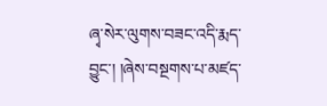ཞྭ་སེར་ལུགས་བཟང་འདི་རྨད་བྱུང་། །ཞེས་བསྔགས་པ་མཛད་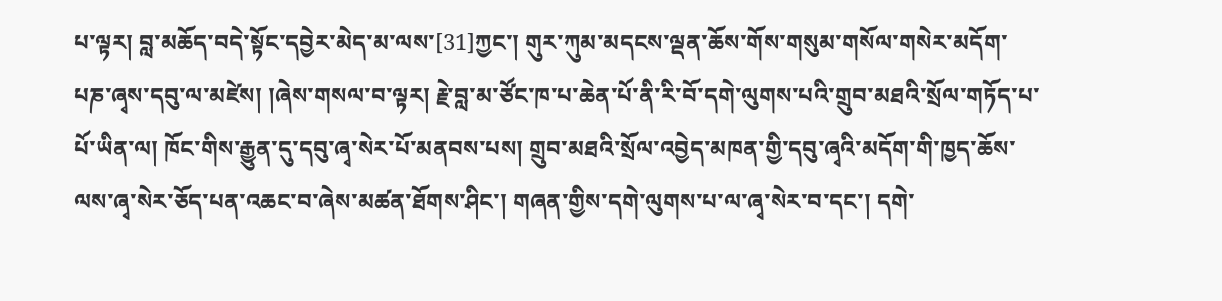པ་ལྟར། བླ་མཆོད་བདེ་སྟོང་དབྱེར་མེད་མ་ལས་[31]ཀྱང་། གུར་ཀུམ་མདངས་ལྡན་ཆོས་གོས་གསུམ་གསོལ་གསེར་མདོག་པཎ་ཞྭས་དབུ་ལ་མཛེས། །ཞེས་གསལ་བ་ལྟར། རྗེ་བླ་མ་ཙོང་ཁ་པ་ཆེན་པོ་ནི་རི་བོ་དགེ་ལུགས་པའི་གྲུབ་མཐའི་སྲོལ་གཏོད་པ་པོ་ཡིན་ལ། ཁོང་གིས་རྒྱུན་དུ་དབུ་ཞྭ་སེར་པོ་མནབས་པས། གྲུབ་མཐའི་སྲོལ་འབྱེད་མཁན་གྱི་དབུ་ཞྭའི་མདོག་གི་ཁྱད་ཆོས་ལས་ཞྭ་སེར་ཅོད་པན་འཆང་བ་ཞེས་མཚན་ཐོགས་ཤིང་། གཞན་གྱིས་དགེ་ལུགས་པ་ལ་ཞྭ་སེར་བ་དང་། དགེ་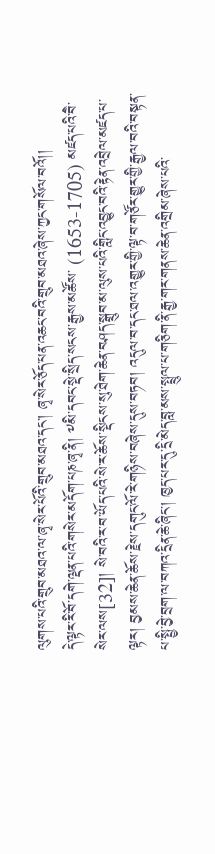ལུགས་པའི་གྲུབ་མཐའ་ལ་ཞྭ་སེར་པོའི་གྲུབ་མཐའ་དང་། ཞྭ་སེར་ཅོད་པན་འཆང་བའི་གྲུབ་མཐའ་ཞེས་ཀྱང་གསོལ་བའོ།།
དེ་ལྟར་རི་བོ་དགེ་ལྡན་པའི་གསེར་མདོག་པཎ་ཞྭ་ནི། ༸མི་དབང་སྡེ་སྲིད་སངས་རྒྱས་མཚོས་ (1653-1705) མཛད་པའི་བཻ་སེར་ལས[32]། སེ་བའི་ར་བ་ཡོད་པའི་སེ་ར་ཆོས་སྡིངས་སུ་ཐེག་ཆེན་བཤད་སྒྲུབ་མ་ལུས་པའི་གླིང་འབྱུང་བའི་རྟེན་འབྲེལ་མཛད་པ་ལྟར། བྱམས་ཆེན་ཆོས་རྗེས་དགུང་ལོ་རེ་གཉིས་བཞེས་དུས་བཏབ། འདུལ་བ་དང་ཐལ་འགྱུར་གྱི་ལྟ་བ་གཙོར་གྱུར་གྱི་རྒྱལ་བའི་བསྟན་པ་སྤྱི་བྱེ་བྲག་ལ་བཀའ་དྲིན་ཆེ་ཞིང་། ཁྱད་པར་དུ་དྲི་མེད་བླ་མས་སྤྲུལ་པ་གཅིག་ནི་རྒྱ་གར་གནས་ཆེན་འགྲིམ་ཞེས་པའི་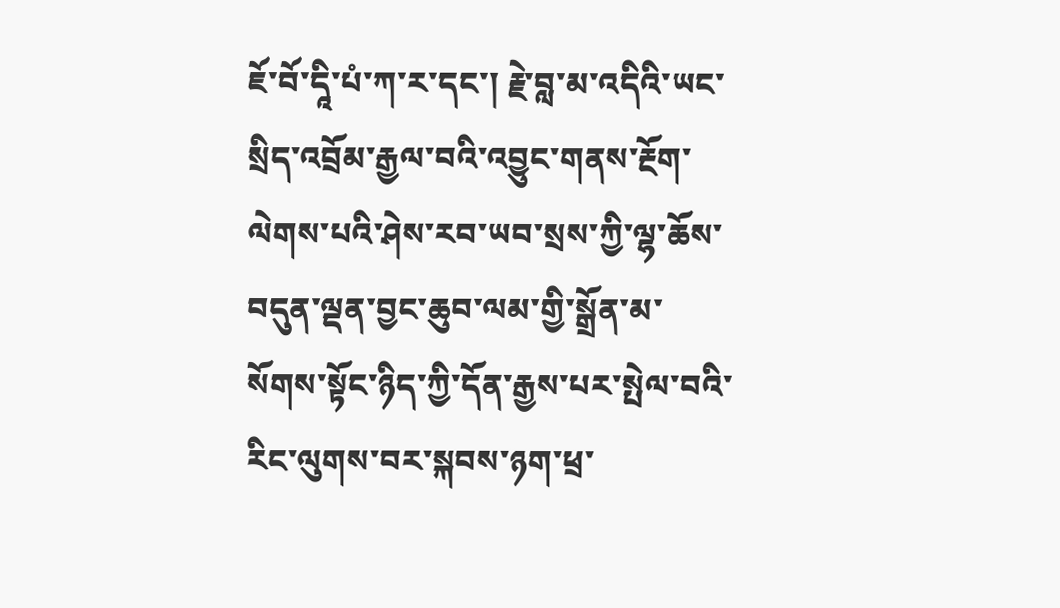ཇོ་བོ་དཱི་པཾ་ཀ་ར་དང་། རྗེ་བླ་མ་འདིའི་ཡང་སྲིད་འབྲོམ་རྒྱལ་བའི་འབྱུང་གནས་རྔོག་ལེགས་པའི་ཤེས་རབ་ཡབ་སྲས་ཀྱི་ལྷ་ཆོས་བདུན་ལྡན་བྱང་ཆུབ་ལམ་གྱི་སྒྲོན་མ་སོགས་སྟོང་ཉིད་ཀྱི་དོན་རྒྱས་པར་སྤེལ་བའི་རིང་ལུགས་བར་སྐབས་ཉག་ཕྲ་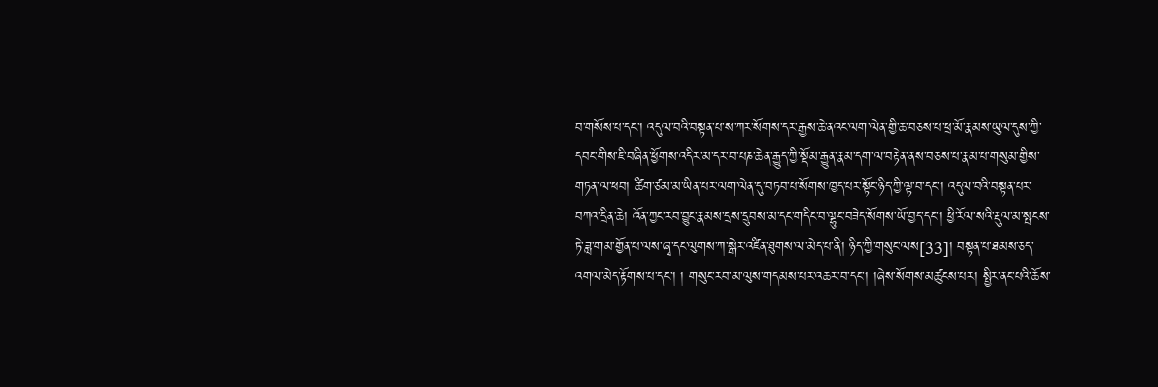བ་གསོས་པ་དང་། འདུལ་བའི་བསྟན་པ་ས་ཀར་སོགས་དར་རྒྱས་ཆེ་ནའང་ལག་ལེན་གྱི་ཆ་བཅས་པ་ཕྲ་མོ་རྣམས་ཡུལ་དུས་ཀྱི་དབང་གིས་ཇི་བཞིན་ཕྱོགས་འདིར་མ་དར་བ་པཎ་ཆེན་རྒྱུད་ཀྱི་སྡོམ་རྒྱུན་རྣམ་དག་ལ་བརྟེན་ནས་བཅས་པ་རྣམ་པ་གསུམ་གྱིས་གཏན་ལ་ཕབ། ཚིག་ཙམ་མ་ཡིན་པར་ལག་ལེན་དུ་བཏབ་པ་སོགས་ཁྱད་པར་སྟོང་ཉིད་ཀྱི་ལྟ་བ་དང་། འདུལ་བའི་བསྟན་པར་བཀའ་དྲིན་ཆེ། འོན་ཀྱང་རབ་བྱུང་རྣམས་དྲས་དྲུབས་མ་དང་གདིང་བ་ལྷུང་བཟེད་སོགས་ཡོ་བྱད་དང་། ཕྱི་རོལ་སའི་རྡུལ་མ་སྤངས་ཏེ་ཟླ་གམ་གྱོན་པ་ལས་ཞྭ་དང་ལུགས་ཀ་སྒེར་འཛིན་ཐུགས་ལ་མེད་པ་ནི། ཉིད་ཀྱི་གསུང་ལས[33]། བསྟན་པ་ཐམས་ཅད་འགལ་མེད་རྟོགས་པ་དང་། ། གསུང་རབ་མ་ལུས་གདམས་པར་འཆར་བ་དང་། །ཞེས་སོགས་མཚུངས་པར། སྤྱིར་ནང་པའི་ཆོས་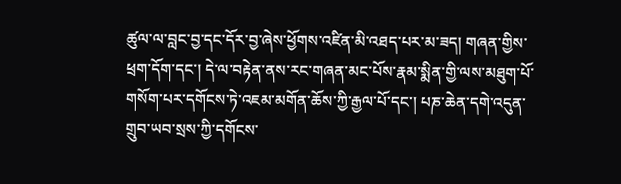ཚུལ་ལ་བླང་བྱ་དང་དོར་བྱ་ཞེས་ཕྱོགས་འཛིན་མི་འཐད་པར་མ་ཟད། གཞན་གྱིས་ཕྲག་དོག་དང་། དེ་ལ་བརྟེན་ནས་རང་གཞན་མང་པོས་རྣམ་སྨིན་གྱི་ལས་མཐུག་པོ་གསོག་པར་དགོངས་ཏེ་འཇམ་མགོན་ཆོས་ཀྱི་རྒྱལ་པོ་དང་། པཎ་ཆེན་དགེ་འདུན་གྲུབ་ཡབ་སྲས་ཀྱི་དགོངས་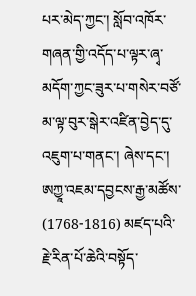པར་མེད་ཀྱང་། སློབ་འཁོར་གཞན་གྱི་འདོད་པ་ལྟར་ཞྭ་མདོག་ཀྱང་ཟུར་པ་གསེར་བཙོ་མ་ལྟ་བུར་སྒེར་འཛིན་བྱེད་དུ་འཇུག་པ་གནང་། ཞེས་དང་། ཨཀྱཱ་འཇམ་དབྱངས་རྒྱ་མཚོས་ (1768-1816) མཛད་པའི་རྗེ་རིན་པོ་ཆེའི་བསྟོད་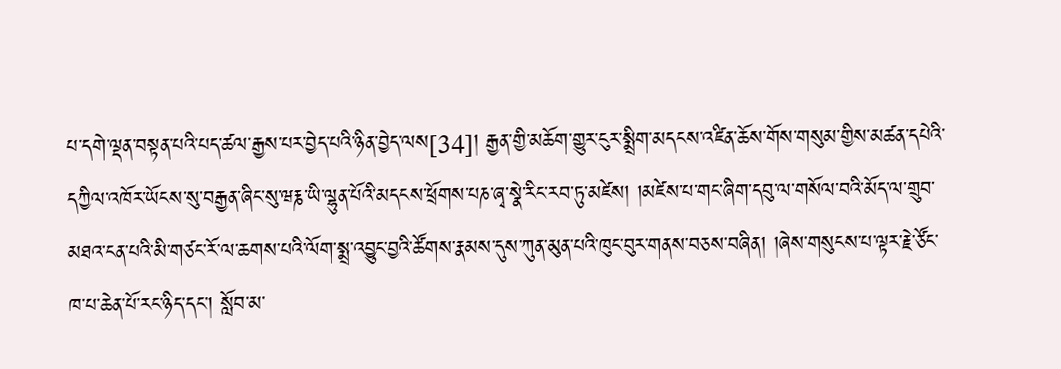པ་དགེ་ལྡན་བསྟན་པའི་པད་ཚལ་རྒྱས་པར་བྱེད་པའི་ཉིན་བྱེད་ལས[34]། རྒྱན་གྱི་མཆོག་གྱུར་ངུར་སྨྲིག་མདངས་འཛིན་ཆོས་གོས་གསུམ་གྱིས་མཚན་དཔེའི་དཀྱིལ་འཁོར་ཡོངས་སུ་བརྒྱན་ཞིང་སུ་ཝརྞ་ཡི་ལྷུན་པོའི་མདངས་ཕྲོགས་པཎ་ཞྭ་སྣེ་རིང་རབ་ཏུ་མཛེས། །མཛེས་པ་གང་ཞིག་དབུ་ལ་གསོལ་བའི་མོད་ལ་གྲུབ་མཐའ་ངན་པའི་མི་གཙང་རོ་ལ་ཆགས་པའི་ལོག་སྨྲ་འབྱུང་བྱའི་ཚོགས་རྣམས་དུས་ཀུན་མུན་པའི་ཁུང་བུར་གནས་བཅས་བཞིན། །ཞེས་གསུངས་པ་ལྟར་རྗེ་ཙོང་ཁ་པ་ཆེན་པོ་རང་ཉིད་དང་། སློབ་མ་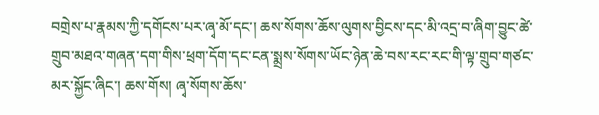བགྲེས་པ་རྣམས་ཀྱི་དགོངས་པར་ཞྭ་མོ་དང་། ཆས་སོགས་ཆོས་ལུགས་བྱིངས་དང་མི་འདྲ་བ་ཞིག་བྱུང་ཚེ་གྲུབ་མཐའ་གཞན་དག་གིས་ཕྲག་དོག་དང་ངན་སྨྲས་སོགས་ཡོང་ཉེན་ཆེ་བས་རང་རང་གི་ལྟ་གྲུབ་གཙང་མར་སྐྱོང་ཞིང་། ཆས་གོས། ཞྭ་སོགས་ཆོས་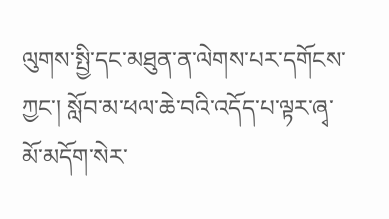ལུགས་སྤྱི་དང་མཐུན་ན་ལེགས་པར་དགོངས་ཀྱང་། སློབ་མ་ཕལ་ཆེ་བའི་འདོད་པ་ལྟར་ཞྭ་མོ་མདོག་སེར་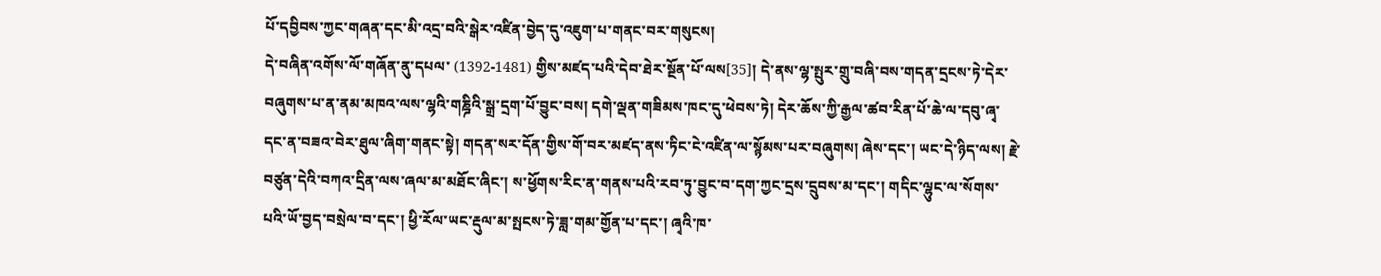པོ་དབྱིབས་ཀྱང་གཞན་དང་མི་འདྲ་བའི་སྒེར་འཛིན་བྱེད་དུ་འཇུག་པ་གནང་བར་གསུངས།
དེ་བཞིན་འགོས་ལོ་གཞོན་ནུ་དཔལ་ (1392-1481) གྱིས་མཛད་པའི་དེབ་ཐེར་སྔོན་པོ་ལས[35]། དེ་ནས་ལྷ་སྤུར་གྲུ་བཞི་བས་གདན་དྲངས་ཏེ་དེར་བཞུགས་པ་ན་ནམ་མཁའ་ལས་ལྷའི་གཎྜིའི་སྒྲ་དྲག་པོ་བྱུང་བས། དགེ་ལྡན་གཟིམས་ཁང་དུ་ཕེབས་ཏེ། དེར་ཆོས་ཀྱི་རྒྱལ་ཚབ་རིན་པོ་ཆེ་ལ་དབུ་ཞྭ་དང་ན་བཟའ་བེར་ཐུལ་ཞིག་གནང་སྟེ། གདན་སར་དོན་གྱིས་གོ་བར་མཛད་ནས་ཏིང་ངེ་འཛིན་ལ་སྙོམས་པར་བཞུགས། ཞེས་དང་། ཡང་དེ་ཉིད་ལས། རྗེ་བཙུན་དེའི་བཀའ་དྲིན་ལས་ཞལ་མ་མཐོང་ཞིང་། ས་ཕྱོགས་རིང་ན་གནས་པའི་རབ་ཏུ་བྱུང་བ་དག་ཀྱང་དྲས་དྲུབས་མ་དང་། གདིང་ལྷུང་ལ་སོགས་པའི་ཡོ་བྱད་བསྲེལ་བ་དང་། ཕྱི་རོལ་ཡང་རྡུལ་མ་སྤངས་ཏེ་ཟླ་གམ་གྱོན་པ་དང་། ཞྭའི་ཁ་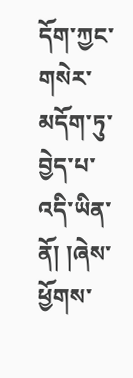དོག་ཀྱང་གསེར་མདོག་ཏུ་བྱེད་པ་འདི་ཡིན་ནོ། །ཞེས་ཕྱོགས་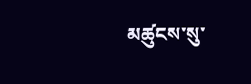མཚུངས་སུ་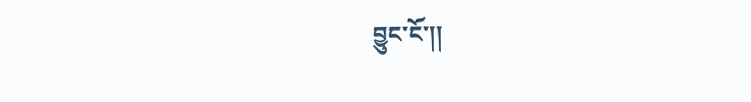བྱུང་ངོ་།།